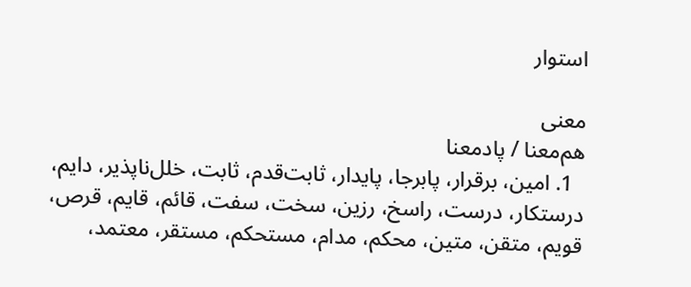استوار

معنی
هم‌معنا / پادمعنا
  1. امین، برقرار، پابرجا، پایدار، ثابت‌قدم، ثابت، خلل‌ناپذیر، دایم، درستکار، درست، راسخ، رزین، سخت، سفت، قائم، قایم، قرص، قویم، متقن، متین، محکم، مدام، مستحکم، مستقر، معتمد،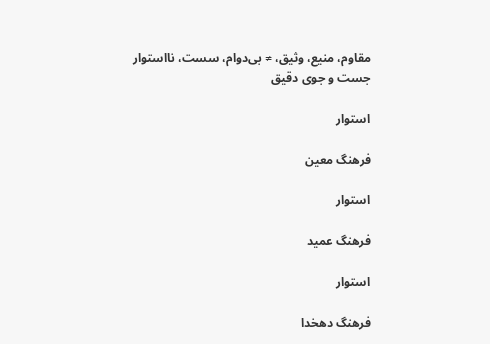مقاوم، منیع، وثیق، ≠ بی‌دوام، سست، نااستوار
جست و جوی دقیق

استوار

فرهنگ معین

استوار

فرهنگ عمید

استوار

فرهنگ دهخدا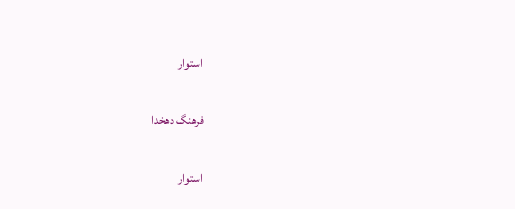استوار

فرهنگ دهخدا

استوار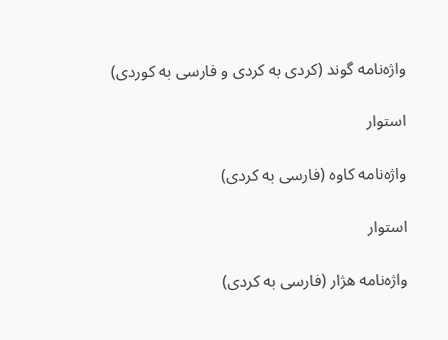واژه‌نامه گوند (کردی به کردی و فارسی به کوردی)

استوار

واژه‌نامه کاوه (فارسی به کردی)

استوار

واژه‌نامه هژار (فارسی به کردی)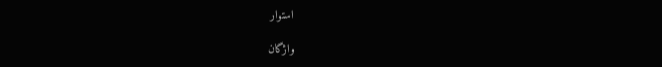استوار

واژگان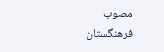مصوب فرهنگستان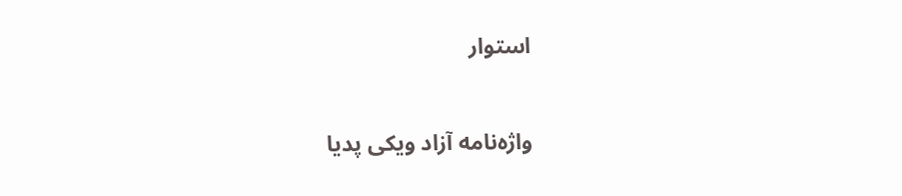استوار

واژه‌نامه آزاد ویکی پدیا